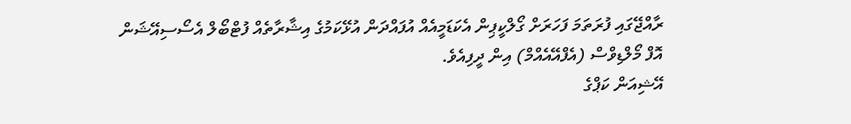ރާއްޖޭގައި ފުރަތަމަ ފަހަރަށް ގޯލްކީޕިން އެކަޑަމީއެއް އުފައްދަން އުޅޭކަމުގެ އިޝާރާތެއް ފުޓްބޯލް އެސޯސިއޭޝަން އޮފް މޯލްޑިވްސް (އެފްއޭއެއްމް) އިން ދީފިއެވެ.
އޭޝިއަން ކަޕްގެ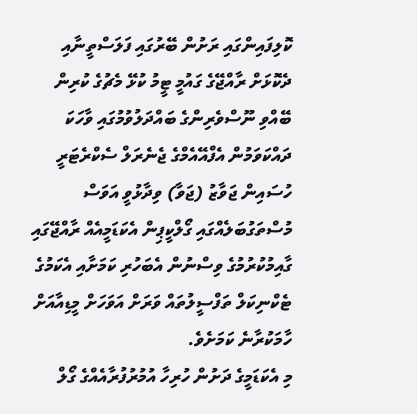ކޮލިފައިންގައި ރަށުން ބޭރުގައި ފަލަސްތީނާއި ދެކޮޅަށް ރާއްޖޭގެ ގައުމީ ޓީމު ކުޅޭ މެޗުގެ ކުރިން ބޭއްވި ނޫސްވެރިންގެ ބައްދަލުވުމުގައި ވާހަކަ ދައްކަވަމުން އެފްއޭއެމްގެ ޖެނެރަލް ސެކްރެޓަރީ ހުސައިން ޖަވާޒު (ޖަވާ) ވިދާޅުވީ އަވަސް މުސްތަގުބަލެއްގައި ގޯލްކީޕިން އެކަޑަމީއެއް ރާއްޖޭގައި ގާއިމުކުރުމުގެ ވިސްނުން އެބަހުރި ކަމަށާއި އެކަމުގެ ޓެކްނިކަލް ތަފްސީލުތައް ވަރަށް އަވަހަށް މީޑިއާއަށް ހާމަކުރާނެ ކަމަށެވެ.
މި އެކަޑަމީގެ ދަށުން ހުރިހާ އުމުރުފުރާއެއްގެ ގޯލް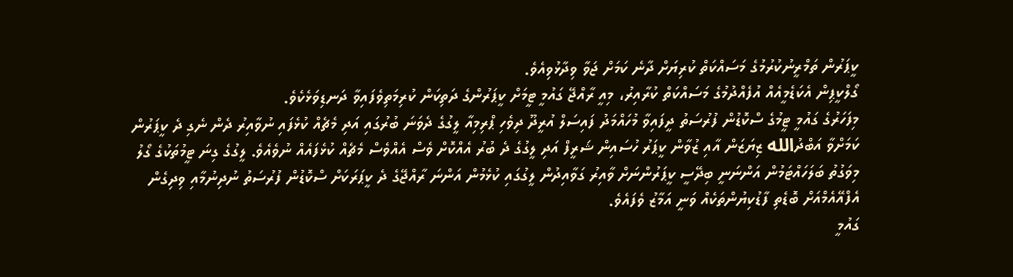ކީޕަރުން ތަމްރީނުކުރުމުގެ މަސައްކަތް ކުރިޔަށް ދާނެ ކަމަށް ޖަވާ ވިދާޅުވިއެވެ.
ގޯލްކީޕިން އެކަޑެމީއެއް އުފެއްދުމުގެ މަސައްކަތް ކުރާއިރު، މިއީ ރާއްޖޭ ގައުމީ ޓީމަށް ކީޕަރުންގެ ދަތިކަން ކުރިމަތިވެފައިވާ ދަނޑިވަޅެކެވެ.
މިފަހަރުގެ ގައުމީ ޓީމުގެ ސްކޮޑުން ފުރުސަތު ދީފައިވާ މުހައްމަދު ފައިސަލް އުރީދޫ ދިވެހި ޕްރިމިއާ ލީގުގެ ދެވަނަ ބުރުގައި އަދި މެޗެއް ކުޅެފައި ނުވާއިރު ދެން ނެގި ދެ ކީޕަރުން ކަމަށްވާ އަބްދުالله ޒިޔަޒަން އާއި ޒުވާން ކީޕަރު ހުސައިން ޝަރީފް އަދި ލީގުގެ ދެ ބުރު އެއްކޮށް ވެސް އެއްވެސް މެޗެއް ކުޅެފައެއް ނުވެއެވެ. ލީގުގެ ގިނަ ޓީމުތަކުގެ ގޯލު މިވަގުތު ބަލަހައްޓަމުން އަންނަނީ ބިދޭސީ ކީޕަރުންނަށް ވާއިރު ގަވާއިދުން ލީގުގައި ކުޅެމުން އަންނަ ރާއްޖޭގެ ދެ ކީޕަރަކަށް ސްކޮޑުން ފުރުސަތު ނުދިނުމާއި ވިދިގެން އެފްއޭއެމްއަށް ބޮޑެތި ފާޑުކިޔުންތަކެއް ވަނީ އަމާޒު ވެފައެވެ.
ގައުމީ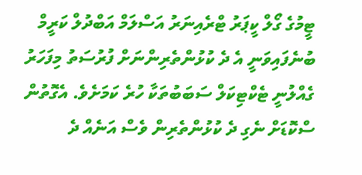ޓީމުގެ ގޯލް ކީޕަރު ޓްރެއިނަރު އަސްލަމް އަބްދުލް ކަރީމް ބުނެފައިވަނީ އެ ދެ ކުޅުންތެރިންނަށް ފުރުސަތު މިފަހަރު ގެއްލުނީ ޓެކްޓިކަލް ސަބަބުތަކާ ހުރެ ކަމަށެވެ. އެގޮތުން ސްކޮޑަށް ނެގި ދެ ކުޅުންތެރިން ވެސް އަނެއް ދެ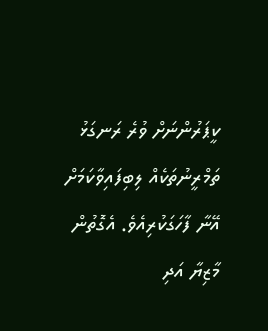ކީޕަރުންނަށް ވުރެ ރަނގަޅު ތަމްރީނުތަކެއް ލިބިފައިވާކަމަށް އޭނާ ފާހަގަކުރިއެވެ. އެގޮތުން މާޒިޔާ އަދި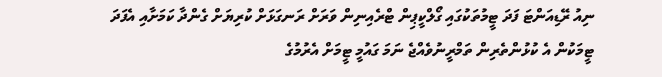ނިއު ރޭޑިއަންޓަ ފަދަ ޓީމުތަކުގައި ގޯލްކީޕިން ޓްރެއިނިން ވަރަށް ރަނގަޅަށް ކުރިޔަށް ގެންދާ ކަމަށާއި އެފަދަ ޓީމަކުން އެ ކުޅުންތެރިން ތަމްރީނުވެއްޖެ ނަމަ ގައުމީ ޓީމަށް އެރުމުގެ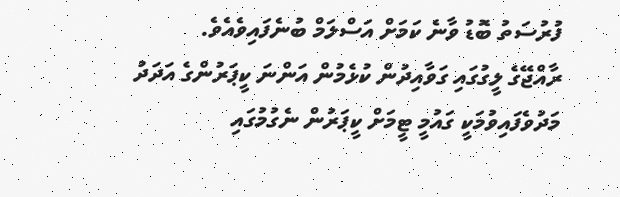ފުރުސަތު ބޮޑު ވާނެ ކަމަށް އަސްލަމް ބުނެފައިވެއެވެ.
ރާއްޖޭގެ ލީގުގައި ގަވާއިދުން ކުޅެމުން އަންނަ ކީޕަރުންގެ އަދަދު މަދުވެފައިވުމަކީ ގައުމީ ޓީމަށް ކީޕަރުން ނެގުމުގައި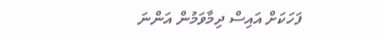ފަހަކަށް އައިސް ދިމާވަމުން އަންނަ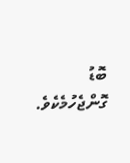ބޮޑު ގޮންޖެހުމެކެވެ.